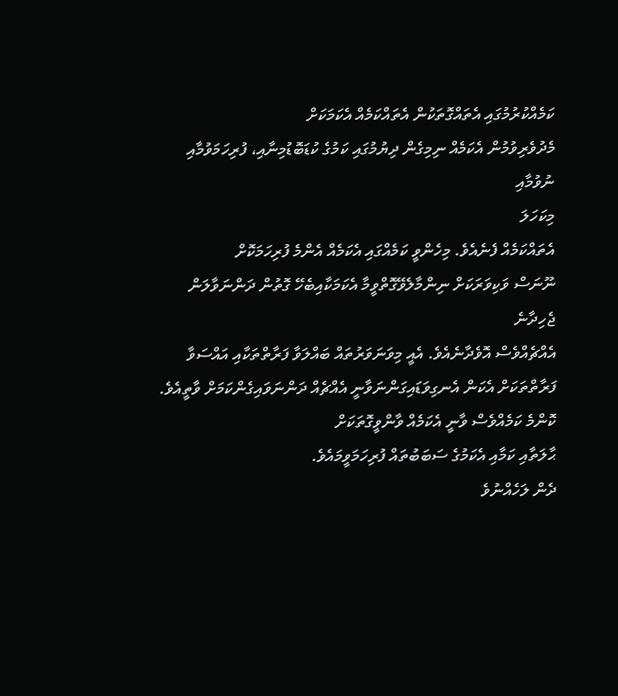ކަމެއްކުރުމުގައި އެތައްގޮތަކުން އެތައްކަމެއް އެކަމަކަށް
މެދުވެރިވުމުން އެކަމެއް ނިމިގެން ދިޔުމުގައި ކަމުގެ ކުޑަބޮޑުމިނާއި، ފުރިހަމަވުމާއި ނުވުމާއި
މިކަހަލަ
އެތައްކަމެއް ފެނެއެވެ. މިހެންވީ ކަމެއްގައި އެކަމެއް އެންމެ ފުރިހަމަކޮށް
ނޫނަސް ވަކިވަރަކަށް ނިންމާލެވޭގޮތްވީމާ އެކަމަކާއިބެހޭ ގޮތުން ދަންނަވާލަން ޖެހިދާނެ
އެއްޗެއްވެސް އޮވެދާނެއެވެ. އެއީ މިވަނަވަރުތައް ބައްލަވާ ފަރާތްތަކާއި އައްސަވާ
ފަރާތްތަކަށް އެކަން އެނގިވަޑައިގަންނަވާނީ އެއްޗެއް ދަންނަވައިގެންކަމަށް ވާތީއެވެ.
ކޮންމެ ކަމެއްވެސް ވާނީ އެކަމެއް ވާންވީގޮތަކަށް
ޙާލަތާއި ކަމާއި އެކަމުގެ ސަބަބުތައް ފުރިހަމަވީމައެވެ.
ދެން ލަހެއްނުވެ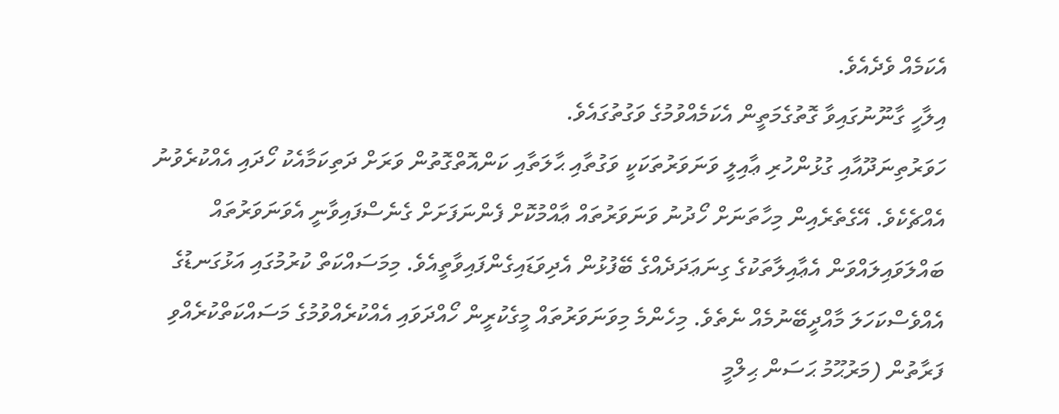އެކަމެއް ވެދެއެވެ.
އިލާހީ ގާނޫނުގައިވާ ގޮތުގެމަތީން އެކަމެއްވުމުގެ ވަގުތުގައެވެ.
ހަވަރުތިނަދޫއާއި ގުޅުންހުރި ޢާއިލީ ވަނަވަރުތަކަކީ ވަގުތާއި ޙާލަތާއި ކަންއޮތްގޮތުން ވަރަށް ދަތިކަމާއެކު ހޯދައި އެއްކުރެވުނު އެއްޗެކެވެ. އޭގެތެރެއިން މިހާތަނަށް ހޯދުނު ވަނަވަރުތައް ޢާއްމުކޮށް ފެންނަފަށަށް ގެނެސްފައިވާނީ އެވަނަވަރުތައް ބައްލަވައިލައްވަން އެޢާއިލާތަކުގެ ގިނަޢަދަދެއްގެ ބޭފުޅުން އެދިވަޑައިގެންފައިވާތީއެވެ. މިމަސައްކަތް ކުރުމުގައި އަޅުގަނޑުގެ އެއްވެސްކަހަލަ މާއްދީބޭނުމެއް ނެތެވެ. މިހެންމެ މިވަނަވަރުތައް މީގެކުރީން ހޯއްދަވައި އެއްކުރެއްވުމުގެ މަސައްކަތްކުރެއްވި ފަރާތުން (މަރުޙޫމު ޙަސަން ޙިލްމީ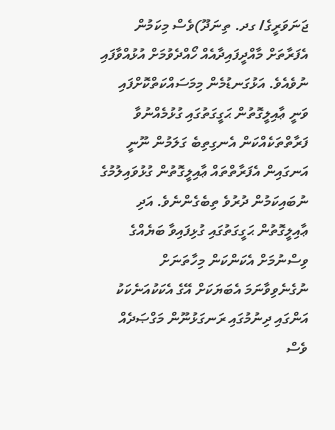ޖަނަވަރީގެ/ ގދ. ތިނަދޫ)ވެސް މިކަމުން އެފަރާތަށް މާއްދީފައިދާއެއް ހޯއްދެވުމަށް އުޅުއްވާފައި ނުވެއެވެ. އަޅުގަނޑުމެން މިމަސައްކަތްކޮށްފައި ވަނީ ޢާއިލީގޮތުން ޙަގީގަތުގައި ގުޅުމެއްނުވާ ފަރާތްތަކެއްކަން އެނގިތިބެ ގަލަމުން ނޫނީ އަނގައިން އެފަރާތްތައް ޢާއިލީގޮތުން ގުޅުވައިލުމުގެ ނުބައިކަމުން ދުރުވެ ތިބެގެންނެވެ. އަދި ޢާއިލީގޮތުން ޙަގީގަތުގައި ގުޅިފައިވާ ބަޔެއްގެ ވިސްނުމަށް އެކަންކަން މިހާތަނަށް ނުގެނެވިވާނަމަ އެބަޔަކަށް އޭގެ އެކަކުއަނެކަކު އަންގައި ދިނުމުގައި ރަނގަޅުނޫން މަގްޞަދެއް ވެސް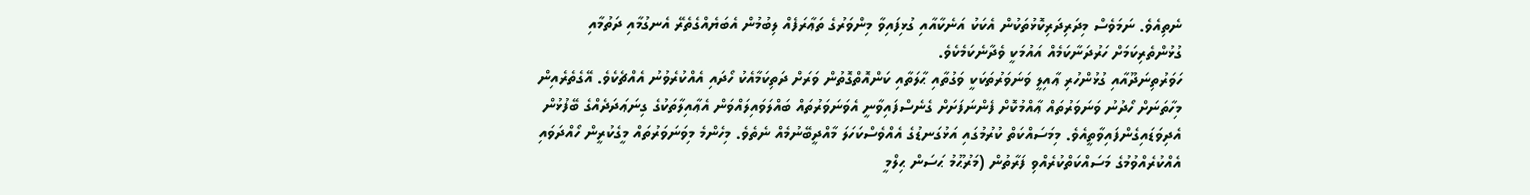ނެތިއެވެ. ނަމަވެސް މިދަރިދަރިކޮޅުތަކުން އެކަކު އަނެކާއާއި ގުޅިފައިވާ މިންވަރުގެ ތަޢާރަފެއް ލިބުމުން އެބަޔެއްގެތެރޭ އެނގުމާއި ދަތުމާއި ގުޅުންތެރިކަމަށް ހަރުދަނާކަމެއް އައުމަކީ ވެދާނެކަމެކެވެ.
ހަވަރުތިނަދޫއާއި ގުޅުންހުރި ޢާއިލީ ވަނަވަރުތަކަކީ ވަގުތާއި ޙާލަތާއި ކަންއޮތްގޮތުން ވަރަށް ދަތިކަމާއެކު ހޯދައި އެއްކުރެވުނު އެއްޗެކެވެ. އޭގެތެރެއިން މިހާތަނަށް ހޯދުނު ވަނަވަރުތައް ޢާއްމުކޮށް ފެންނަފަށަށް ގެނެސްފައިވާނީ އެވަނަވަރުތައް ބައްލަވައިލައްވަން އެޢާއިލާތަކުގެ ގިނަޢަދަދެއްގެ ބޭފުޅުން އެދިވަޑައިގެންފައިވާތީއެވެ. މިމަސައްކަތް ކުރުމުގައި އަޅުގަނޑުގެ އެއްވެސްކަހަލަ މާއްދީބޭނުމެއް ނެތެވެ. މިހެންމެ މިވަނަވަރުތައް މީގެކުރީން ހޯއްދަވައި އެއްކުރެއްވުމުގެ މަސައްކަތްކުރެއްވި ފަރާތުން (މަރުޙޫމު ޙަސަން ޙިލްމީ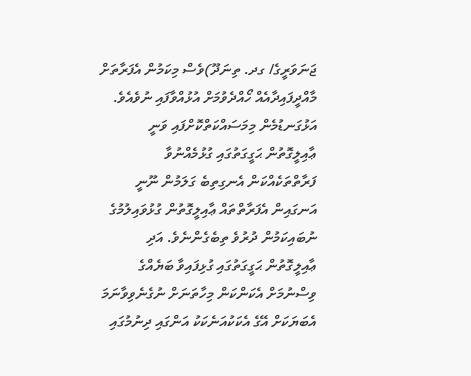ޖަނަވަރީގެ/ ގދ. ތިނަދޫ)ވެސް މިކަމުން އެފަރާތަށް މާއްދީފައިދާއެއް ހޯއްދެވުމަށް އުޅުއްވާފައި ނުވެއެވެ. އަޅުގަނޑުމެން މިމަސައްކަތްކޮށްފައި ވަނީ ޢާއިލީގޮތުން ޙަގީގަތުގައި ގުޅުމެއްނުވާ ފަރާތްތަކެއްކަން އެނގިތިބެ ގަލަމުން ނޫނީ އަނގައިން އެފަރާތްތައް ޢާއިލީގޮތުން ގުޅުވައިލުމުގެ ނުބައިކަމުން ދުރުވެ ތިބެގެންނެވެ. އަދި ޢާއިލީގޮތުން ޙަގީގަތުގައި ގުޅިފައިވާ ބަޔެއްގެ ވިސްނުމަށް އެކަންކަން މިހާތަނަށް ނުގެނެވިވާނަމަ އެބަޔަކަށް އޭގެ އެކަކުއަނެކަކު އަންގައި ދިނުމުގައި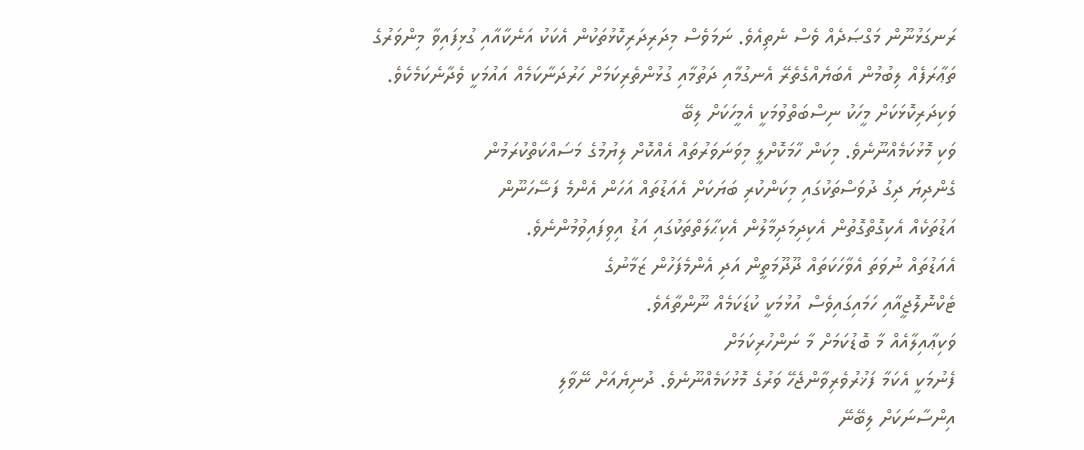ރަނގަޅުނޫން މަގްޞަދެއް ވެސް ނެތިއެވެ. ނަމަވެސް މިދަރިދަރިކޮޅުތަކުން އެކަކު އަނެކާއާއި ގުޅިފައިވާ މިންވަރުގެ ތަޢާރަފެއް ލިބުމުން އެބަޔެއްގެތެރޭ އެނގުމާއި ދަތުމާއި ގުޅުންތެރިކަމަށް ހަރުދަނާކަމެއް އައުމަކީ ވެދާނެކަމެކެވެ.
ވަކިދަރިކޮޅަކަށް މީހަކު ނިސްބަތްވުމަކީ އެމީހަކަށް ލިބޭ
ވަކި މޮޅުކަމެއްނޫނެވެ. މިކަން ހާމަކޮށްލީ މިވަނަވަރުތައް އެއްކޮށް ލިޔުމުގެ މަސައްކަތްކުރަމުން
ގެންދިޔަ ދިގު ދުވަސްތަކުގައި މިކަންކުރި ބަޔަކަށް އެއަޑުތައް އަހަން އެންމެ ފަސޭހަނޫން
އަޑުތަކެއް އެކިގޮތްގޮތުން އެކިދިމަދިމާލުން އެކިޙާލަތްތަކުގައި އަޑު އިވިފައިވުމުންނެވެ.
އެއަޑުތައް ނުވަތަ އެވާހަކަތައް ދޫދޫމަތީން އަދި އެންމެފަހުން ޒަމާނުގެ
ޓެކްނޮލޮޖީއާއި ހަމައިގައިވެސް އުޅުމަކީ ކުޑަކަމެއް ނޫންތާއެވެ.
ވަކިޢާއިލާއެއް މާ ބޮޑުކަމަށް މާ ނަންހުރިކަމަށް
ފެނުމަކީ އެކަމާ ފަޚުރުވެރިވާންޖެހޭ ވަރުގެ މޮޅުކަމެއްނޫނެވެ. ދުނިޔެއަށް ނޭވާލި
އިންސާނަކަށް ލިބޭނޭ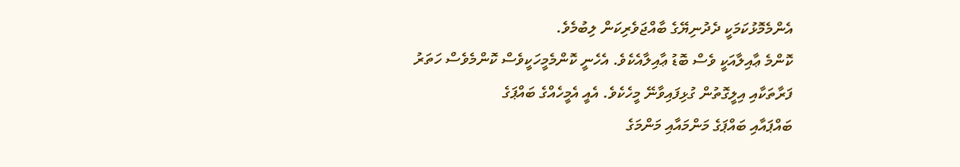އެންމެމޮޅުކަމަކީ ދެދުނިޔޭގެ ބާއްޖަވެރިކަން ލިބުމެވެ.
ކޮންމެ ޢާއިލާއަކީ ވެސް ބޮޑު ޢާއިލާއެކެވެ. އެހެނީ ކޮންމެމީހަކީވެސް ކޮންމެވެސް ހަތަރު
ފަރާތަކާއި އިލީގޮތުން ގުޅިފައިވާނޭ މީހެކެވެ. އެއީ އެމީހެއްގެ ބައްޕަގެ
ބައްޕައާއި ބައްޕަގެ މަންމައާއި މަންމަގެ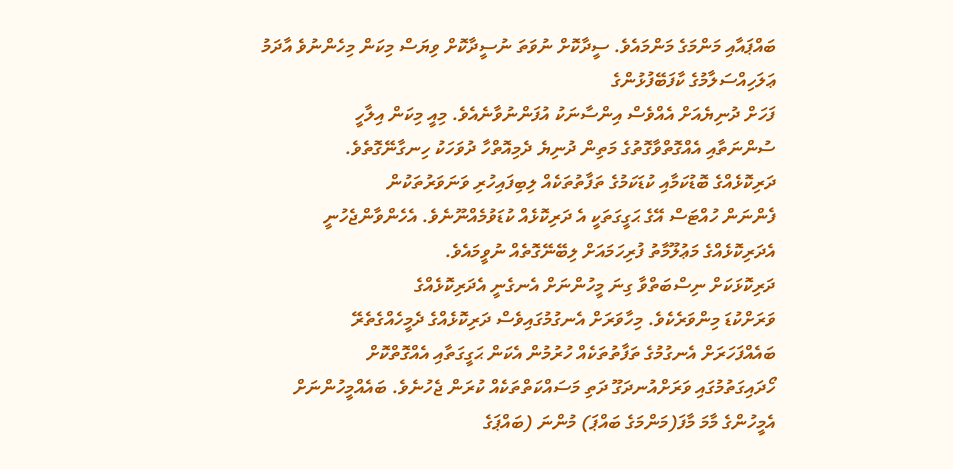ބައްޕައާއި މަންމަގެ މަންމައެވެ. ސީދާކޮށް ނުވަތަ ނުސީދާކޮށް ވިޔަސް މިކަން މިހެންނުވެ އާދަމު ޢަލަހިއްސަލާމުގެ ކާފަބޭފުޅުންގެ
ފަހަށް ދުނިޔެއަށް އެއްވެސް އިންސާނަކު އުފަންނުވާނެއެވެ. މިއީ މިކަން އިލާހީ
ސުންނަތާއި އެއްގޮތްވާގޮތުގެ މަތިން ދުނިޔެ ދެމިއޮތްހާ ދުވަހަކު ހިނގާނޭގޮތެވެ.
ދަރިކޮޅެއްގެ ބޮޑުކަމާއި ކުޑަކަމުގެ ތަފާތުތަކެއް ލިބިފައިހުރި ވަނަވަރުތަކުން
ފެންނަން ހުއްޓަސް އޭގެ ޙަގީގަތަކީ އެ ދަރިކޮޅެއް ކުޑަވުމެއްނޫނެވެ. އެހެންވާންޖެހުނީ އެދަރިކޮޅެއްގެ މަޢުލޫމާތު ފުރިހަމައަށް ލިބޭނޭގޮތެއް ނުވީމައެވެ.
ދަރިކޮޅަކަށް ނިސްބަތްވާ ގިނަ މީހުންނަށް އެނގެނީ އެދަރިކޮޅެއްގެ
ވަރަށްކުޑަ މިންވަރެކެވެ. މިހާވަރަށް އެނގުމުގައިވެސް ދަރިކޮޅެއްގެ ދެމީހެއްގެތެރޭ
ބައެއްފަހަރަށް އެނގުމުގެ ތަފާތުތަކެއް ހުރުމުން އެކަން ޙަގީގަތާއި އެއްގޮތްކޮށް
ހޯދައިގަތުމުގައި ވަރަށްއުނދަގޫ ދަތި މަސައްކަތްތަކެއް ކުރަން ޖެހުނެވެ. ބައެއްމީހުންނަށް
އެމީހުންގެ މާމަ މާފަ(މަންމަގެ ބައްޕަ) މުންނަ (ބައްޕަގެ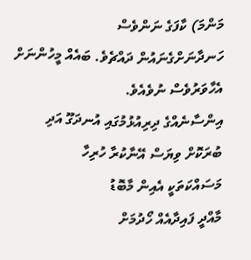މަންމަ) ކާފަގެ ނަންވެސް
ހަނދާނަށްގެނައުން ދައްޗެވެ. ބައެއް މީހުންނަށް އެހާވަރުވެސް ނުވެއެވެ.
އިންސާނެއްގެ ދިރިއުޅުމުގައި އުނދަގޫ އަދި ބުރަކޮށް ވިޔަސް އޭނާކުރާ ހުރިހާ
މަސައްކަތަކީ އެއިން މާބޮޑު
މާއްދީ ފައިދާއެއް ހޯދުމަށް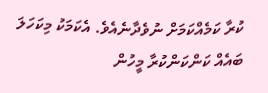ކުރާ ކަމެއްކަމަށް ނުވެދާނެއެވެ. އެކަމަކު މިކަހަލަ
ބައެއް ކަންކަންކުރާ މީހުން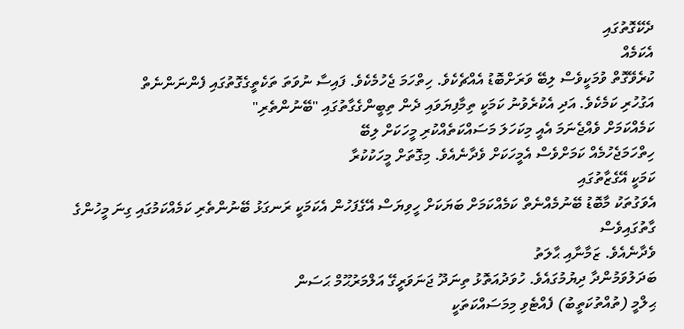ދެކޭގޮތުގައި
އެކަމެއް
ކުރެވޭގޮތް ވުމަކީވެސް ލިބޭ ވަރަށްބޮޑު އެއްޗެކެވެ. ހިތްހަމަ ޖެހުމެކެވެ. ފައިސާ ނުވަތަ ތަކެތީގެގޮތުގައި ފެންނަންނެތް
އަގުހުރި ކަމެކެވެ. އަދި އެކުރެވުނު ކަމަކީ ތިމާފިޔަވައި ދެން ތިބީންގެގާތުގައި "ބޭނުންތެރި"
ކަމެއްކަމަށް ވެއްޖެނަމަ އެއީ މިކަހަލަ މަސައްކަތެއްކުރި މީހަކަށް ލިބޭ
ހިތްހަމަޖެހުމެއް ކަމަށްވެސް އެމީހަކަށް ވެދާނެއެވެ. މިގޮތަށް މީހަކުކުރާ
ކަމަކީ އޭގެޒާތުގައި
އެވަގުތަކު މާބޮޑު ބޭނުމެއްނެތް ކަމެއްކަމަށް ބަޔަކަށް ހީވިޔަސް އޭގެފަހުން އެކަމަކީ ރަނގަޅު ބޭނުންތެރި ކަމެއްކަމުގައި ގިނަ މީހުންގެ ގާތުގައިވެސް
ވެދާނެއެވެ. ޒަމާނާއި ޙާލަތު
ބަދަލުވަމުންދާ ދިޔުމުގައެވެ. ހުވަދުއަތޮޅު ތިނަދޫ ޖަނަވަރީގޭ އަލްމަރުޙޫމް ޙަސަން
ޙިލްމީ (ތުއްތުކަތީބު) ފެއްޓެވި މިމަސައްކަތަކީ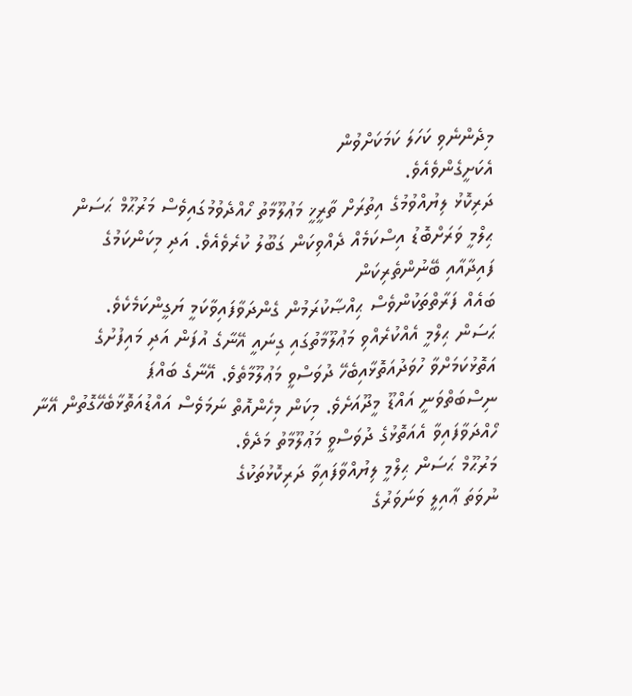މިދެންނެވި ކަހަލަ ކަމަކަށްވުން
އެކަށީގެންވެއެވެ.
ދަރިކޮޅު ލިޔުއްވުމުގެ އިތުރަށް ތާރީޚީ މަޢުލޫމާތު ހޯއްދެވުމުގައިވެސް މަރުޙޫމް ޙަސަން
ޙިލްމީ ވަރަށްބޮޑު އިސްކަމެއް ދެއްވިކަން ގަބޫލު ކުރެވެއެވެ. އަދި މިކަންކަމުގެ
ފައިދާއާއި ބޭނުންތެރިކަން
ބައެއް ފަރާތްތަކުންވެސް ޙިއްޞާކުރަމުން ގެންދަވާފައިވާކަމީ ޔަގީންކަމެކެވެ.
ޙަސަން ޙިލްމީ އެއްކުރެއްވި މަޢުލޫމާތުގައި ގިނައީ އޭނާގެ އުފަން އަދި މައިފުށުގެ
އަތޮޅުކަމަށްވާ ހުވަދުއަތޮޅާއިބެހޭ ދުވަސްވީ މަޢުލޫމާތެވެ. އޭނާގެ ބައްޕަ
ނިސްބަތްވަނީ އައްޑޫ މީދޫއަށެވެ. މިކަން މިހެންއޮތް ނަމަވެސް އައްޑުއަތޮޅާބެހޭގޮތުން އޭނާ ހޯއްދަވާފައިވާ އެއަތޮޅުގެ ދުވަސްވީ މަޢުލޫމާތު މަދެވެ.
މަރުޙޫމް ޙަސަން ޙިލްމީ ލިޔުއްވާފައިވާ ދަރިކޮޅުތަކުގެ
ނުވަތަ ޢާއިލީ ވަނަވަރުގެ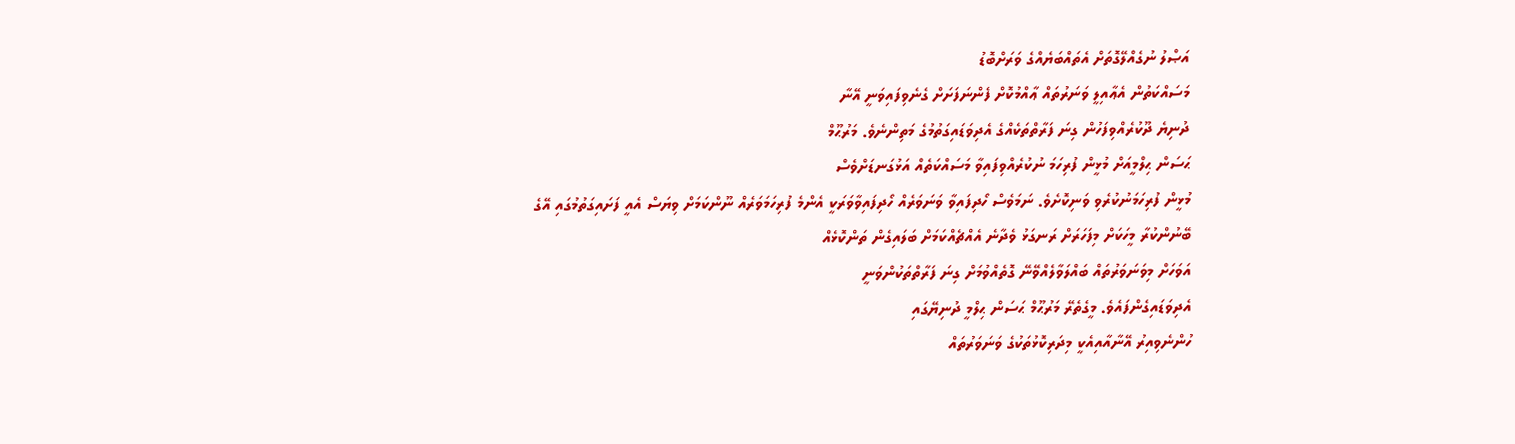އަޞްލު ނުގެއްލޭގޮތަށް އެތައްބަޔެއްގެ ވަރަށްބޮޑު
މަސައްކަތުން އެޢާއިލީ ވަނަރުތައް ޢާއްމުކޮށް ފެންނަފަށަށް ގެނެވިފައިވަނީ އޭނާ
ދުނިޔެ ދޫކުރެއްވިފަހުން ގިނަ ފަރާތްތަކެއްގެ އެދިވަޑައިގަތުމުގެ މަތިންނެވެ. މަރުޙޫމް
ޙަސަން ޙިލްމީއަށް މުޅީން ފުރިހަމަ ނުކުރެއްވިފައިވާ މަސައްކަތެއް އަޅުގަނޑަށްވެސް
މުޅީން ފުރިހަމަނުކުރެވި ވަނިކޮށެވެ. ނަމަވެސް ހޯދިފައިވާ ވަނަވަރެއް ހޯދިފައިވާވަރަކީ އެންމެ ފުރިހަމަވަރެއް ނޫންކަމަށް ވިޔަސް އެއީ ފަށައިގަތުމުގައި އޭގެ
ބޭނުންކުރާ މީހަކަށް މިފަހަރަށް ރަނގަޅު ވެދާނެ އެއްޗެއްކަމަށް ބަލައިގެން ތަންކޮޅެއް
އަވަހަށް މިވަނަވަރުތައް ބައްލަވާލެއްވޭނޭ ގޮތެއްވުމަށް ގިނަ ފަރާތްތަކުންވަނީ
އެދިވަޑައިގެންފައެވެ. މީގެތެރޭ މަރުޙޫމް ޙަސަން ޙިލްމީ ދުނިޔޭގައި
ހުންނެވިއިރު އޭނާއާއިއެކީ މިދަރިކޮޅުތަކުގެ ވަނަވަރުތައް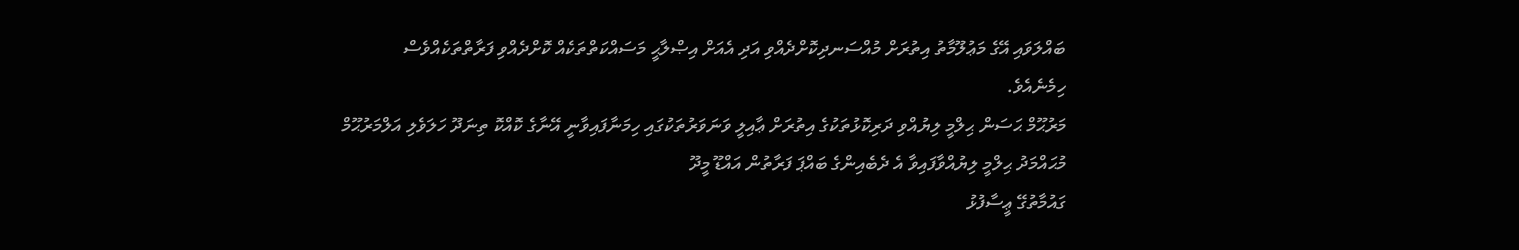ބައްލަވައި އޭގެ މަޢުލޫމާތު އިތުރަށް މުއްސަނދިކޮށްދެއްވި އަދި އެއަށް އިޞްލާޙީ މަސައްކަތްތަކެއް ކޮށްދެއްވި ފަރާތްތަކެއްވެސް
ހިމެނެއެވެ.
މަރުޙޫމް ޙަސަން ޙިލްމީ ލިޔުއްވި ދަރިކޮޅުތަކުގެ އިތުރަށް ޢާއިލީ ވަނަވަރުތަކުގައި ހިމަނާފައިވާނީ އޭނާގެ ކޮއްކޮ ތިނަދޫ ހަލަވެލި އަލްމަރުޙޫމް
މުޙައްމަދު ޙިލްމީ ލިޔުއްވާފައިވާ އެ ދެބެއިންގެ ބައްޕަ ފަރާތުން އައްޑޫ މީދޫ
ގައުމާތުގޭ ޢީސާފުޅު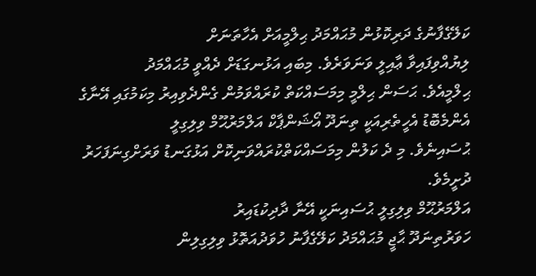ކަލޭގެފާނުގެ ދަރިކޮޅުން މުޙައްމަދު ޙިލްމީއަށް އެހާތަނަށް
ލިޔުއްވިފައިވާ ޢާއިލީ ވަނަވަރެވެ. މިބައި އަޅުނގަޑަށް ދެއްވީ މުޙައްމަދު
ޙިލްމީއެވެ. ޙަސަން ޙިލްމީ މިމަސައްކަތް ކުރައްވަމުން ގެންދެވިއިރު މިކަމުގައި އޭނާގެ އެންމެބޮޑު އެހީތެރިއަކީ ތިނަދޫ އޯޝަންޕާކް އަލްމަރުޙޫމް ވިލިގިލީ
ޙުސައިނެވެ. މި ދެ ކަލުން މިމަސައްކަތްކުރައްވަނިކޮށް އަޅުގަނޑު ވަރަށްގިނަފަހަރު
ދުށީމެވެ.
އަލްމަރުޙޫމް ވިލިގިލީ ޙުސައިނަކީ އޭނާ ދާދިކުޑައިރު
ހަވަރުތިނަދޫ ޙާޖީ މުޙައްމަދު ކަލޭގެފާނު ހުވަދުއަތޮޅު ވިލިގިލިން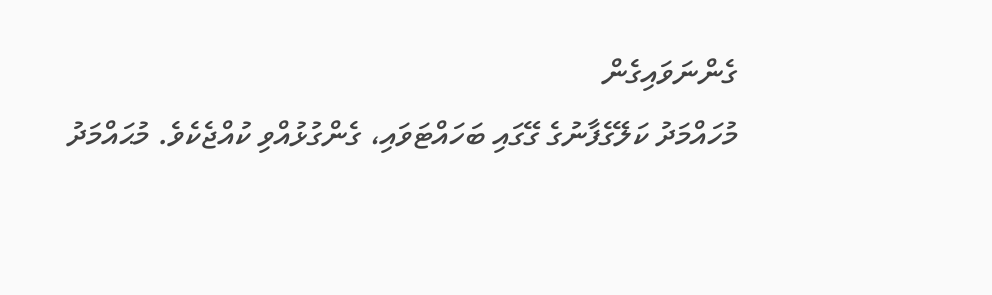ގެންނަވައިގެން
މުހައްމަދު ކަލޭގެފާނުގެ ގޭގައި ބަހައްޓަވައި، ގެންގުޅުއްވި ކުއްޖެކެވެ. މުޙައްމަދު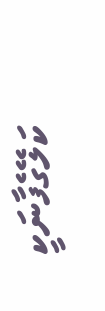ކަލޭގެފާނަކީ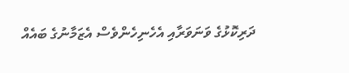ދަރިކޮޅުގެ ވަނަވަރާއި އެހެނިހެންވެސް އެޒަމާނުގެ ބައެއް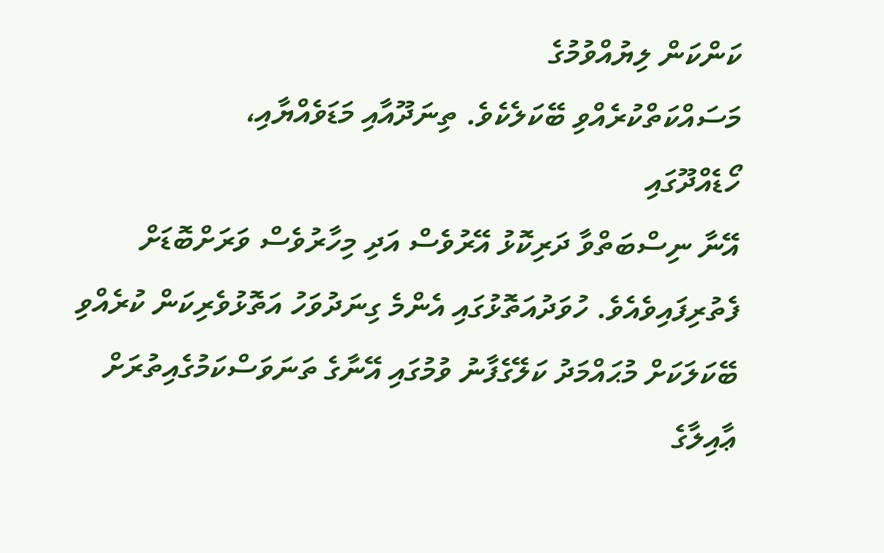ކަންކަން ލިޔުއްވުމުގެ
މަސައްކަތްކުރެއްވި ބޭކަލެކެވެ. ތިނަދޫއާއި މަޑަވެއްޔާއި،
ހޯޑެއްދޫގައި
އޭނާ ނިސްބަތްވާ ދަރިކޮޅު އޭރުވެސް އަދި މިހާރުވެސް ވަރަށްބޮޑަށް
ފެތުރިފައިވެއެވެ. ހުވަދުއަތޮޅުގައި އެންމެ ގިނަދުވަހު އަތޮޅުވެރިކަން ކުރެއްވި
ބޭކަލަކަށް މުޙައްމަދު ކަލޭގެފާނު ވުމުގައި އޭނާގެ ތަނަވަސްކަމުގެއިތުރަށް ޢާއިލާގެ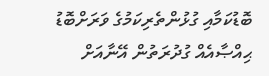ބޮޑުކަމާއި ގުޅުންތެރިކަމުގެ ވަރަށްބޮޑު ޙިއްޞާއެއް ގުދުރަތުން އޭނާއަށް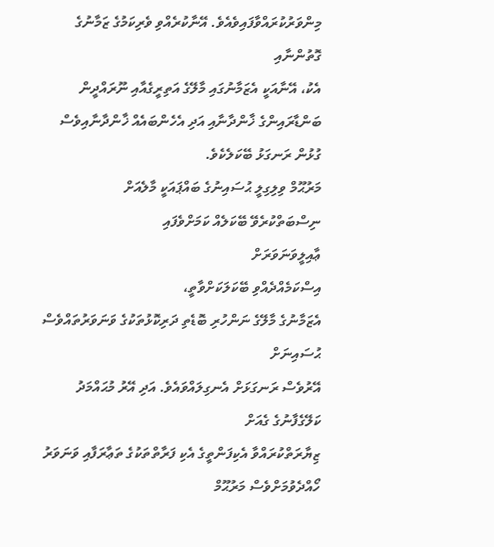މިންވަރުކުރައްވާފައިވެއެވެ. އޭނާކުރެއްވި ވެރިކަމުގެ ޒަމާނުގެ ގޮތުންނާއި
އެކު، އޭނާއަކީ އެޒަމާނުގައި މާލޭގެ އަތިރީގެއާއި ނޫރައްދީން ބަންޑާރައިންގެ ޚާންދާނާއި އަދި އެހެންބައެއް ޚާންދާނާއިވެސް
ގުޅުން ރަނގަޅު ބޭކަލެކެވެ.
މަރުޙޫމް ވިލިގިލީ ޙުސައިނުގެ ބައްޕައަކީ މާލެއަށް
ނިސްބަތްކުރެވޭ ބޭކަލެއް ކަމަށްވެފައި
ޢާއިލީވަނަވަރަށް
އިސްކަމެއްދެއްވި ބޭކަލަކަށްވާތީ،
އެޒަމާނުގެ މާލޭގެ ނަންހުރި ބޮޑެތި ދަރިކޮޅުތަކުގެ ވަނަވަރުތައްވެސް ޙުސައިނަށް
އޭރުވެސް ރަނގަޅަށް އެނގިލައްވައެވެ. އަދި އޭރު މުޙައްމަދު ކަލޭގެފާނުގެ ގެއަށް
ޒިޔާރަތްކުރައްވާ އެކިފަންތީގެ އެކި ފަރާތްތަކުގެ ތަޢާރަފާއި ވަނަވަރު ހޯއްދެވުމަށްވެސް މަރުޙޫމް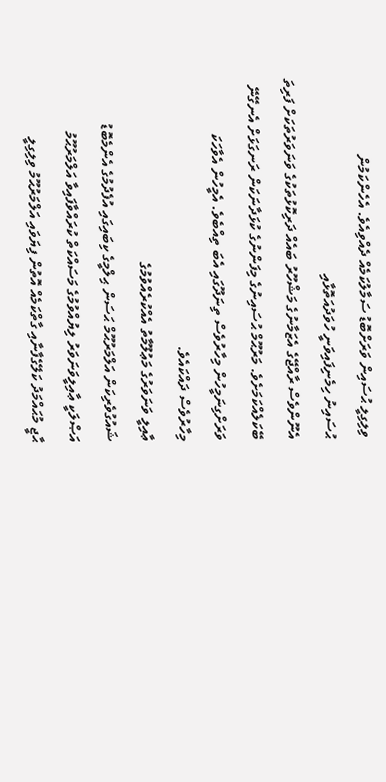ވިލިގިލީ ޙުސައިން ވަރަށްބޮޑު ސަމާލުކަމެއް ދެއްވިއެވެ. އެހެންކަމުން
ޙުސައިނު ހިމެނިފައިވަނީ ހުވަދުއަތޮޅާއި
އެނޫންވެސް ރާއްޖޭގެ އެޒަމާނުގެ މަޝްހޫރު ބައެއް ދަރިކޮޅުތަކުގެ ވަނަވަރުތަކަށް ފަރިތަ
ބޭކަލެއްކަމަށެވެ. މަރުޙޫމް ޙުސައިނުގެ މިފަންނުގެ ކުޅަދާނަކަން ރަނގަޅަށް އެނގޭނޭ
ވަރަށްގިނަމީހުން މިހާރުވެސް ތިނަދޫގައި އެބަ ތިއްބެވެ. އެމީހުން އެވާހަކަ
މިހާރުވެސް ދައްކައެވެ.
ޢާއިލީ ވަނަވަރުގެ މަޢުލޫމާތު އެއްކުރެއްވުމުގެ
ޝައުގުވެރިކަން އަލްމަރުޙޫމް ޙަސަން ޙިލްމީގެ ކިބައިގައި އުފެދުމުގެ އެންމެބޮޑު
އަޞްލަކީ ޢާއިލީވަނަވަރު ލިޔުއްވުމުގެ މަސައްކަތް ކުރައްވާފައިވާ އަލްމަރުޙޫމު
ޙާޖީ މުޙައްމަދު ކަލޭގެފާނާއި ގާތްކަމެއް އޮތުން ފިޔަވައި އަލްމަރުޙޫމު ވިލިގިލީ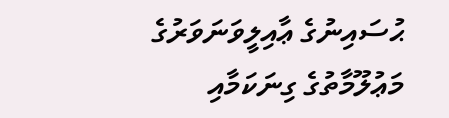ޙުސައިނުގެ ޢާއިލީވަނަވަރުގެ މަޢުލޫމާތުގެ ގިނަކަމާއި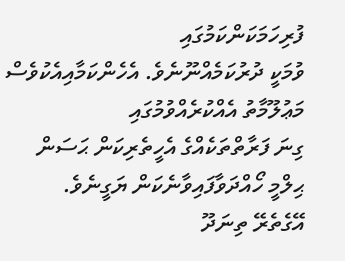ފުރިހަމަކަންކަމުގައި
ވުމަކީ ދުރުކަމެއްނޫނެވެ. އެހެންކަމާއިއެކުވެސް މަޢުލޫމާތު އެއްކުރެއްވުމުގައި
ގިނަ ފަރާތްތަކެއްގެ އެހީތެރިކަން ޙަސަން ޙިލްމީ ހޯއްދަވާފައިވާނެކަން ޔަގީނެވެ.
އޭގެތެރޭ ތިނަދޫ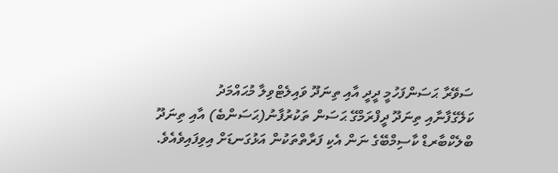ސަވޭރާ ޙަސަންފަހުމީ ދީދީ އާއި ތިނަދޫ ވައިލެޓްވިލާ މުޙައްމަދު
ކަލޭގެފާނާއި ތިނަދޫ ދީފްރަމްގޭ ޙަސަން ތަކުރުފާނު(ޙަސަންބެ) އާއި ތިނަދޫ
ބްލެކްބާރޑް ކާސިމްބޭގެ ނަން އެކި ފަރާތްތަކުން އަޅުގަނޑަށް އިވިފައިވެއެވެ.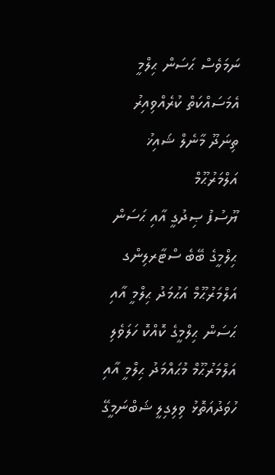ނަމަވެސް ޙަސަން ޙިލްމީ އެމަސައްކަތް ކުރެއްވިއިރު ތިނަދޫ މާނެލް ޝައިޚު އަލްމަރުޙޫމް
ޔޫސުފު ޞިދުގީ އާއި ޙަސަން
ޙިލްމީގެ ބޭބެ ސްޓާރލިންގ އަލްމަރުޙޫމް އަޙުމަދު ޙިލްމީ އާއި ޙަސަން ޙިލްމީގެ ކޮއްކޮ ހަލަވެލި
އަލްމަރުޙޫމް މުޙައްމަދު ޙިލްމީ އާއި ހުވަދުއަތޮޅު ވިލިގިލީ ޝަބްނަމީގޭ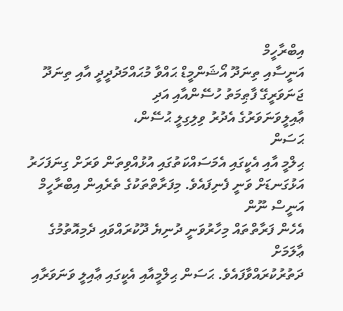އިބްރާހީމް
އަނީސާއި ތިނަދޫ އޯޝަންމީޑް ޙައްވާ މުޙައްމަދުދީދީ އާއި ތިނަދޫ ޖަނަވަރީގޭ ފާޠިމަތު ހުސޭންއާއި އަދި
ޢާއިލީވަނަވަރުގެ އެދުރު ވިލިގިލީ ޙުސޭން،
ޙަސަން
ޙިލްމީ އާއި އެކީގައި އެމަސައްކަތުގައި އުޅުއްވިތަން ވަރަށް ގިނަފަހަރު
އަޅުގަނޑަށް ވަނީ ފެނިފައެވެ. މިފަރާތްތަކުގެ ތެރެއިން އިބްރާހީމް އަނީސް ނޫން
އެހެން ފަރާތްތައް މިހާރުވަނީ ދުނިޔެ ދޫކުރައްވައި ދެމިއޮތުމުގެ ޢާލަމަށް
ދަތުރުކުރައްވާފައެވެ. ޙަސަން ޙިލްމީއާއި އެކީގައި ޢާއިލީ ވަނަވަރާއި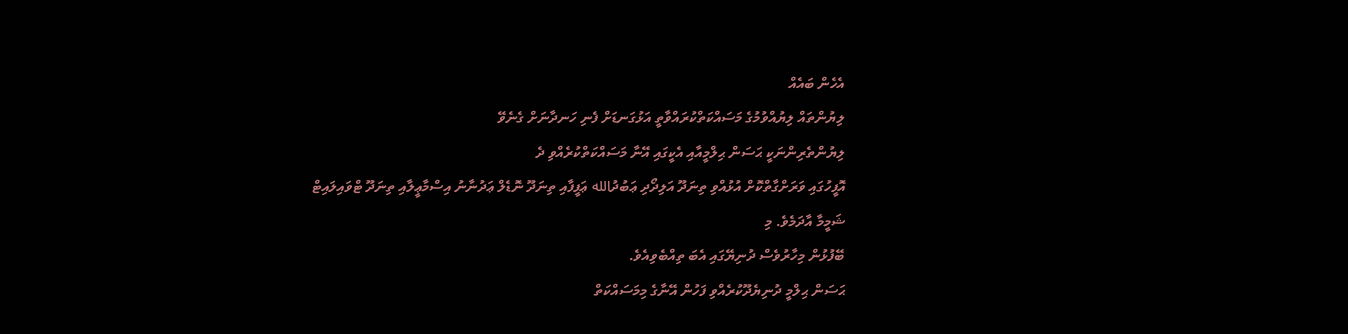އެހެން ބައެއް
ލިޔުންތައް ލިޔުއްވުމުގެ މަސައްކަތްކުރައްވާތީ އަޅުގަނޑަށް ފެނި ހަނދާނަށް ގެނެވޭ
ލިޔުންތެރިންނަކީ ޙަސަން ޙިލްމީއާއި އެކީގައި އޭނާ މަސައްކަތްކުރެއްވި ދެ
އޮފީހުގައި ވަރަށްގާތްކޮށް އުޅުއްވި ތިނަދޫ އަލިދޯދި ޢަބުދުالله ޢަފީފާއި ތިނަދޫ ނޮޑެލް ޢަދުނާނު އިސްމާޢީލާއި ތިނަދޫ ޓްވައިލައިޓް ޝަމީމާ އާދަމެވެ. މި
ބޭފުޅުން މިހާރުވެސް ދުނިޔޭގައި އެބަ ތިއްބެވިއެވެ.
ޙަސަން ޙިލްމީ ދުނިޔެދޫކުރެއްވި ފަހުން އޭނާގެ މިމަސައްކަތް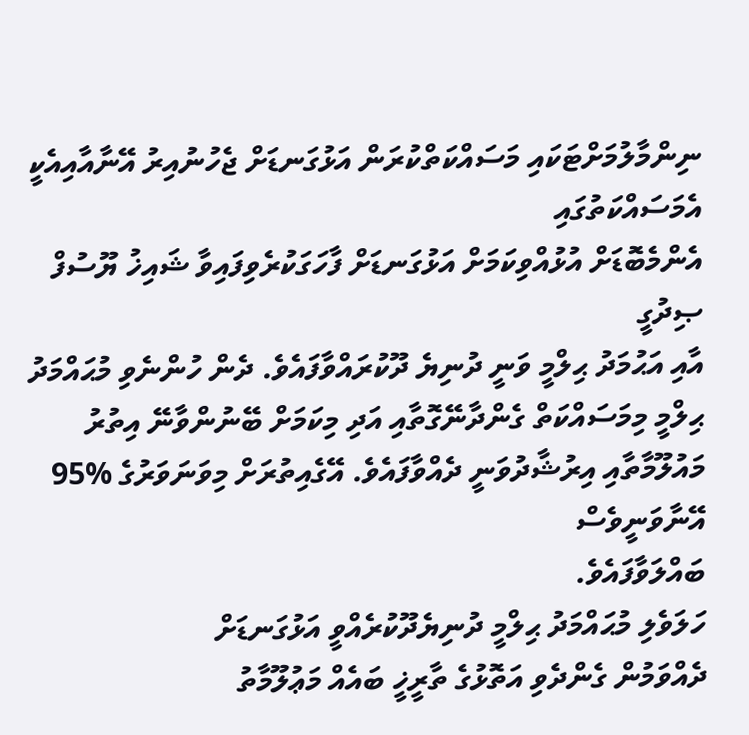ނިންމާލުމަށްޓަކައި މަސައްކަތްކުރަން އަޅުގަނޑަށް ޖެހުނުއިރު އޭނާއާއިއެކީ އެމަސައްކަތުގައި
އެންމެބޮޑަށް އުޅުއްވިކަމަށް އަޅުގަނޑަށް ފާހަގަކުރެވިފައިވާ ޝައިޚު ޔޫސުފް ޞިދުގީ
އާއި އަޙުމަދު ޙިލްމީ ވަނީ ދުނިޔެ ދޫކުރައްވާފައެވެ. ދެން ހުންނެވި މުޙައްމަދު
ޙިލްމީ މިމަސައްކަތް ގެންދާނޭގޮތާއި އަދި މިކަމަށް ބޭނުންވާނޭ އިތުރު
މައުލޫމާތާއި އިރުޝާދުވަނީ ދެއްވާފައެވެ. އޭގެއިތުރަށް މިވަނަވަރުގެ %95 އޭނާވަނީވެސް
ބައްލަވާފައެވެ.
ހަލަވެލި މުޙައްމަދު ޙިލްމީ ދުނިޔެދޫކުރެއްވީ އަޅުގަނޑަށް
ދެއްވަމުން ގެންދެވި އަތޮޅުގެ ތާރީޚީ ބައެއް މަޢުލޫމާތު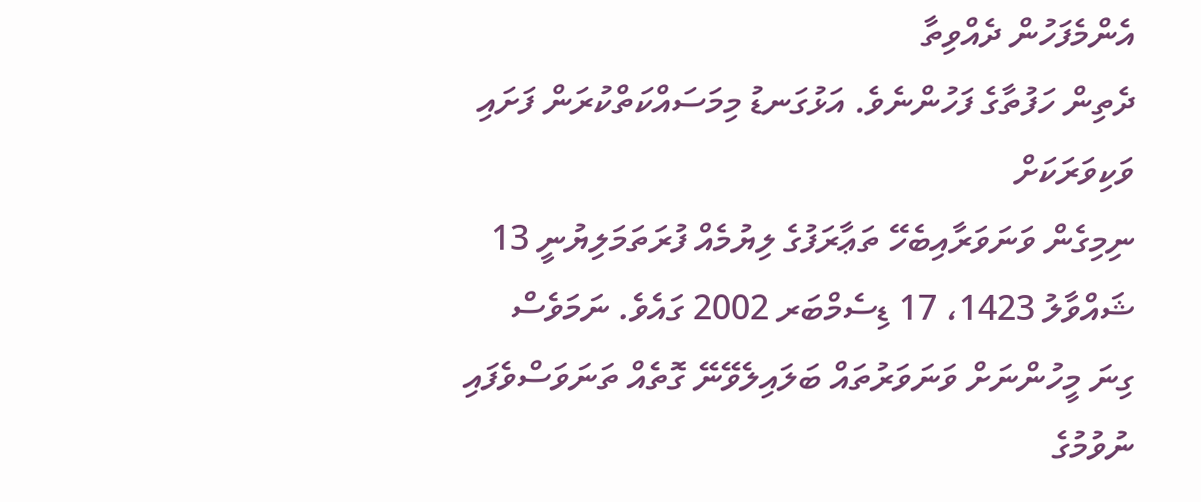އެންމެފަހުން ދެއްވިތާ
ދެތިން ހަފުތާގެ ފަހުންނެވެ. އަޅުގަނޑު މިމަސައްކަތްކުރަން ފަށައި ވަކިވަރަކަށް
ނިމިގެން ވަނަވަރާއިބެހޭ ތަޢާރަފުގެ ލިޔުމެއް ފުރަތަމަލިޔުނީ 13 ޝައްވާލު 1423، 17 ޑިސެމްބަރ 2002 ގައެވެ. ނަމަވެސް
ގިނަ މީހުންނަށް ވަނަވަރުތައް ބަލައިލެވޭނޭ ގޮތެއް ތަނަވަސްވެފައި ނުވުމުގެ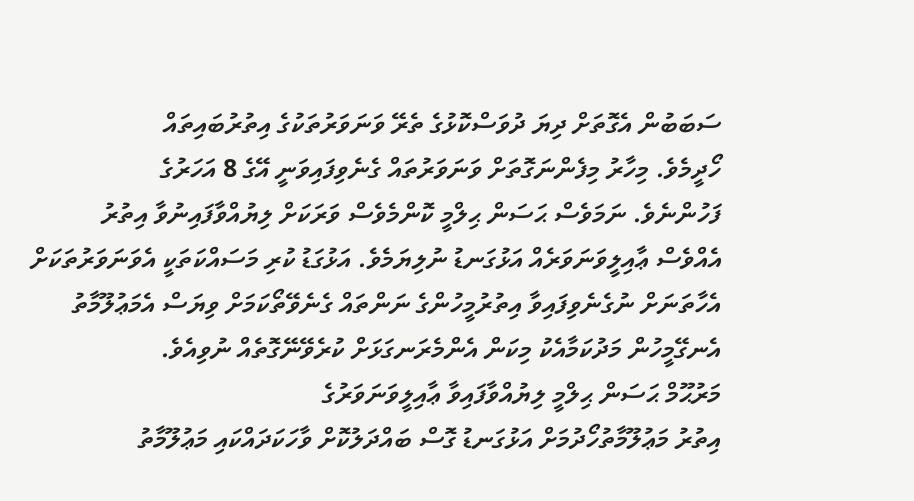ސަބަބުން އެގޮތަށް ދިޔަ ދުވަސްކޮޅުގެ ތެރޭ ވަނަވަރުތަކުގެ އިތުރުބައިތައް
ހޯދީމެވެ. މިހާރު މިފެންނަގޮތަށް ވަނަވަރުތައް ގެނެވިފައިވަނީ އޭގެ 8 އަހަރުގެ
ފަހުންނެވެ. ނަމަވެސް ޙަސަން ޙިލްމީ ކޮންމެވެސް ވަރަކަށް ލިޔުއްވާފައިނުވާ އިތުރު
އެއްވެސް ޢާއިލީވަނަވަރެއް އަޅުގަނޑު ނުލިޔަމެވެ. އަޅުގަޑު ކުރި މަސައްކަތަކީ އެވަނަވަރުތަކަށް
އެހާތަނަށް ނުގެނެވިފައިވާ އިތުރުމީހުންގެ ނަންތައް ގެނެވޭތޯކަމަށް ވިޔަސް އެމަޢުލޫމާތު
އެނގޭމީހުން މަދުކަމާއެކު މިކަން އެންމެރަނގަޅަށް ކުރެވޭނޭގޮތެއް ނުވިއެވެ.
މަރުޙޫމް ޙަސަން ޙިލްމީ ލިޔުއްވާފައިވާ ޢާއިލީވަނަވަރުގެ
އިތުރު މަޢުލޫމާތުހޯދުމަށް އަޅުގަނޑު ގޮސް ބައްދަލުކޮށް ވާހަކަދައްކައި މަޢުލޫމާތު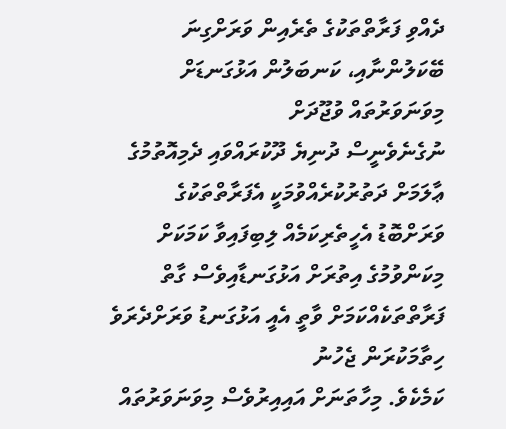ދެއްވި ފަރާތްތަކުގެ ތެރެއިން ވަރަށްގިނަ ބޭކަލުންނާއި، ކަނބަލުން އަޅުގަނޑަށް މިވަނަވަރުތައް ވުޖޫދަށް
ނުގެނެވެނީސް ދުނިޔެ ދޫކުރައްވައި ދެމިއޮތުމުގެ ޢާލަމަށް ދަތުރުކުރެއްވުމަކީ އެފަރާތްތަކުގެ
ވަރަށްބޮޑު އެހީތެރިކަމެއް ލިބިފައިވާ ކަމަކަށް މިކަންވުމުގެ އިތުރަށް އަޅުގަނޑާއިވެސް ގާތް ފަރާތްތަކެއްކަމަށް ވާތީ އެއީ އަޅުގަނޑު ވަރަށްދެރަވެ ހިތާމަކުރަން ޖެހުނު
ކަމެކެވެ. މިހާތަނަށް އައިއިރުވެސް މިވަނަވަރުތައް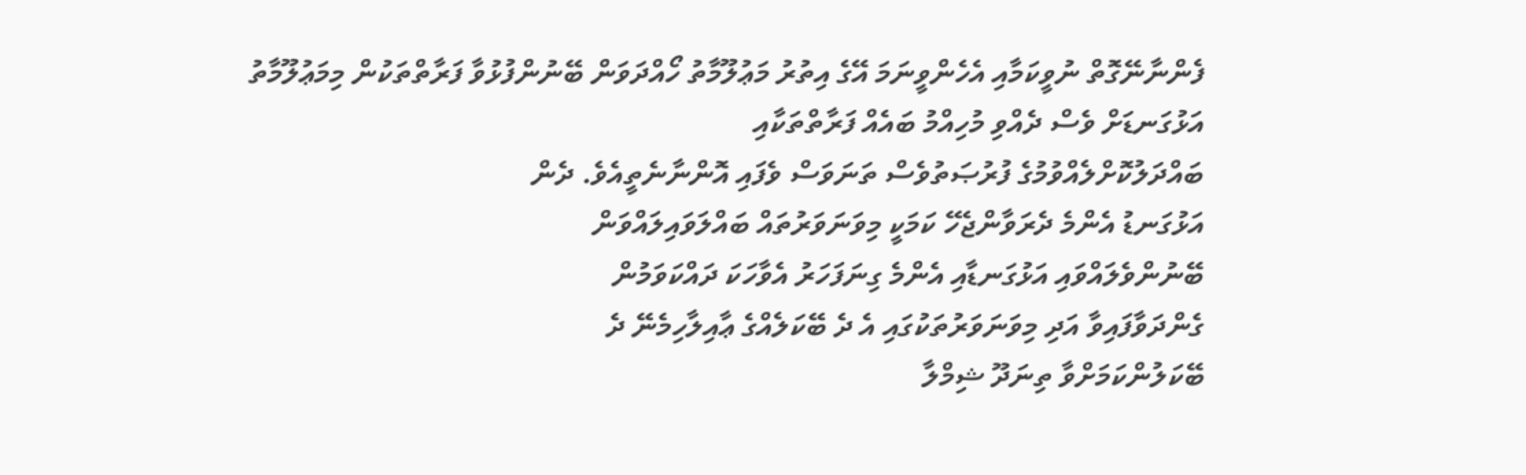ފެންނާނޭގޮތް ނުވީކަމާއި އެހެންވީނަމަ އޭގެ އިތުރު މަޢުލޫމާތު ހޯއްދަވަން ބޭނުންފުޅުވާ ފަރާތްތަކުން މިމަޢުލޫމާތު
އަޅުގަނޑަށް ވެސް ދެއްވި މުހިއްމު ބައެއް ފަރާތްތަކާއި
ބައްދަލުކޮށްލެއްވުމުގެ ފުރުޞަތުވެސް ތަނަވަސް ވެފައި އޮންނާނެތީއެވެ. ދެން
އަޅުގަނޑު އެންމެ ދެރަވާންޖެހޭ ކަމަކީ މިވަނަވަރުތައް ބައްލަވައިލައްވަން
ބޭނުންވެލައްވައި އަޅުގަނޑާއި އެންމެ ގިނަފަހަރު އެވާހަކަ ދައްކަވަމުން
ގެންދަވާފައިވާ އަދި މިވަނަވަރުތަކުގައި އެ ދެ ބޭކަލެއްގެ ޢާއިލާހިމެނޭ ދެ
ބޭކަލުންކަމަށްވާ ތިނަދޫ ޝިމްލާ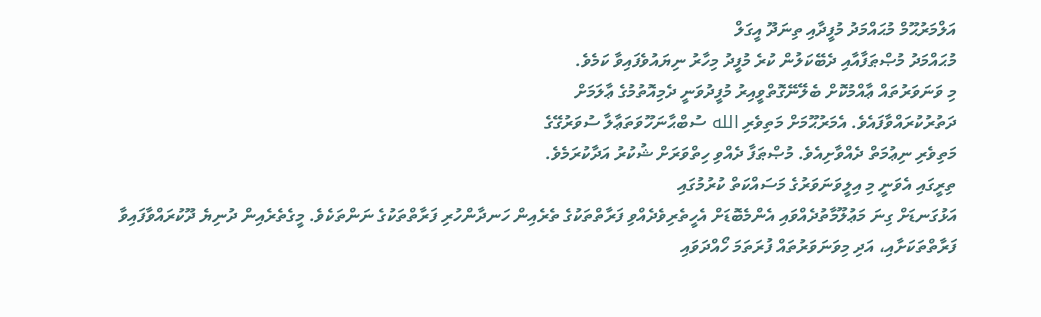އަލްމަރުޙޫމް މުޙައްމަދު މުފީދާއި ތިނަދޫ އީގަލް
މުޙައްމަދު މުޞްޠަފާއާއި ދެބޭކަލުން ކުރެ މުފީދު މިހާރު ނިޔައުވެފައިވާ ކަމެވެ.
މި ވަނަވަރުތައް ޢާއްމުކޮށް ބެލޭނޭގޮތްވީއިރު މުފީދުވަނީ ދެމިއޮތުމުގެ ޢާލަމަށް
ދަތުރުކުރައްވާފައެވެ. އެމަރުޙޫމަށް މަތިވެރި الله ސުބްޙާނަހޫވަތަޢާލާ ސުވަރުގޭގެ
މަތިވެރި ނިޢުމަތް ދެއްވާށިއެވެ. މުޞްޠަފާ ދެއްވި ހިތްވަރަށް ޝުކުރު އަދާކުރަމެވެ.
ތިރީގައި އެވަނީ މި އިލީވަނަވަރުގެ މަސައްކަތް ކުރުމުގައި
އަޅުގަނޑަށް ގިނަ މަޢުލޫމާތުދެއްވައި އެންމެބޮޑަށް އެހީތެރިވެދެއްވި ފަރާތްތަކުގެ ތެރެއިން ހަނދާންހުރި ފަރާތްތަކުގެ ނަންތަކެވެ. މީގެތެރެއިން ދުނިޔެ ދޫކުރައްވާފައިވާ ފަރާތްތަކަށާއި، އަދި މިވަނަވަރުތައް ފުރަތަމަ ހޯއްދަވައި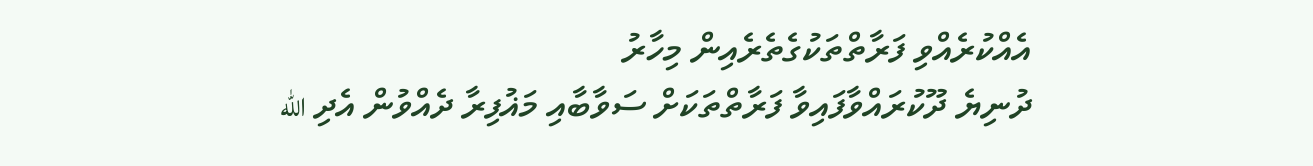އެއްކުރެއްވި ފަރާތްތަކުގެތެރެއިން މިހާރު
ދުނިޔެ ދޫކުރައްވާފައިވާ ފަރާތްތަކަށް ސަވާބާއި މަޣުފިރާ ދެއްވުން އެދި الله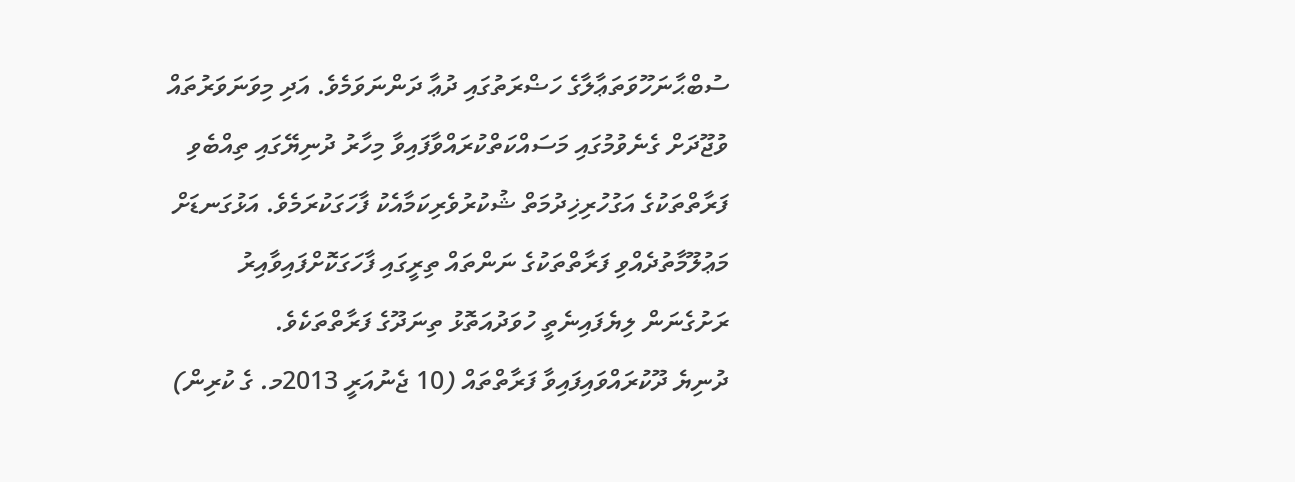ސުބްޙާނަހޫވަތަޢާލާގެ ހަޟްރަތުގައި ދުޢާ ދަންނަވަމެވެ. އަދި މިވަނަވަރުތައް
ވުޖޫދަށް ގެނެވުމުގައި މަސައްކަތްކުރައްވާފައިވާ މިހާރު ދުނިޔޭގައި ތިއްބެވި
ފަރާތްތަކުގެ އަގުހުރިޚިދުމަތް ޝުކުރުވެރިކަމާއެކު ފާހަގަކުރަމެވެ. އަޅުގަނޑަށް
މަޢުލޫމާތުދެއްވި ފަރާތްތަކުގެ ނަންތައް ތިރީގައި ފާހަގަކޮށްފައިވާއިރު
ރަށުގެނަން ލިޔެފައިނެތީ ހުވަދުއަތޮޅު ތިނަދޫގެ ފަރާތްތަކެވެ.
ދުނިޔެ ދޫކުރައްވައިފައިވާ ފަރާތްތައް (10 ޖެނުއަރީ 2013މ. ގެ ކުރިން)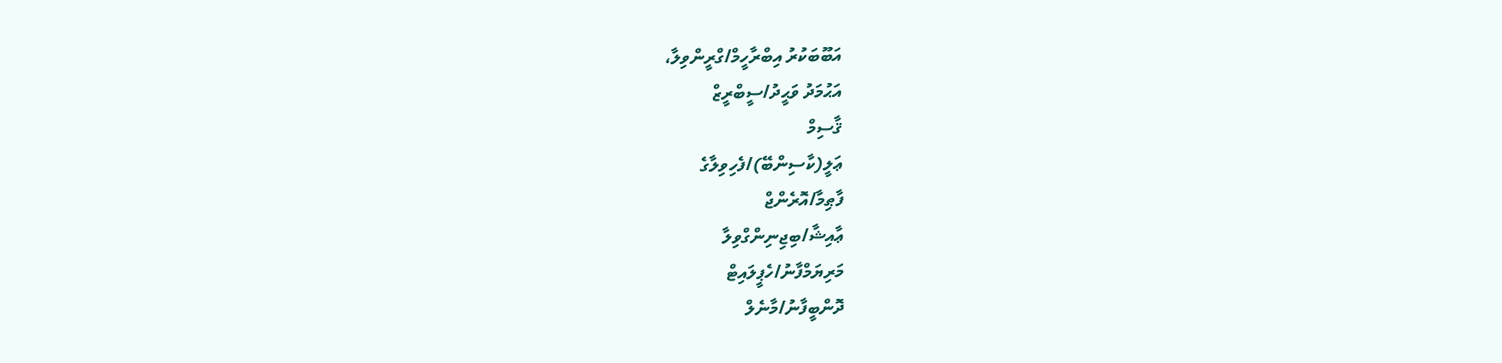އަބޫބަކުރު އިބްރާހީމް/ގްރީންވިލާ،
އަޙުމަދު ވަޙީދު/ސީބްރީޒް
ޤާސިމް
ޢަލީ(ކާސިންބޭ)/ފެހިވިލާގެ
ފާޠިމާ/އޮރެންޖް
ޢާއިޝާ/ބިޖިނިންގްވިލާ
މަރިޔަމްފާނު/ހެޕީލައިޓް
ދޮންބީފާނު/މާނެލް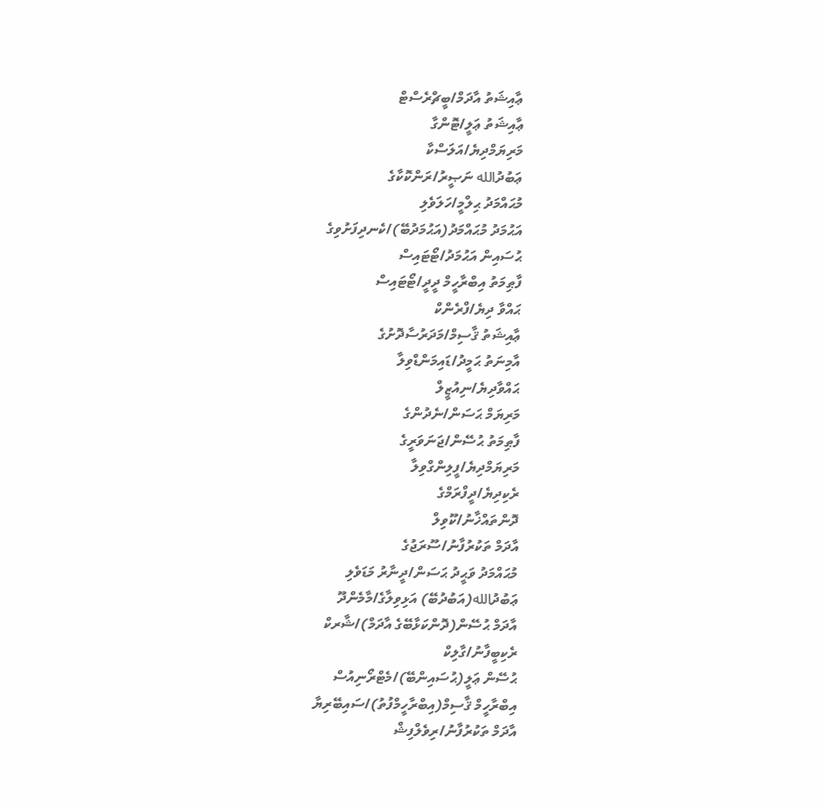ޢާއިޝަތު އާދަމް/ބީޗްރެސްޓް
ޢާއިޝަތު ޢަލީ/ޓޮންގާ
މަރިޔަމްދިޔެ/އަލަސްކާ
ޢަބުދުالله ނަޞީރު/ރަންކޮކާގެ
މުޙައްމަދު ޙިލްމީ/ހަލަވެލި
އަޙުމަދު މުޙައްމަދު(އަޙުމަދުބޭ)/ކެނދިފަށުވިގެ
ޙުސައިން އަޙުމަދު/ޓޯޓައިސް
ފާޠިމަތު އިބްރާހީމް ދީދީ/ޓޯޓައިސް
ޙައްވާ ދިޔެ/ފްރެންކް
ޢާއިޝަތު ޤާސިމް/މަދަރުސާދޮށުގެ
އާމިނަތު ޙަމީދު/ޑައިމަންޑްވިލާ
ޙައްވާދިޔެ/ނިއުޒީލް
މަރިޔަމް ޙަސަން/ނެދުންގެ
ފާޠިމަތު ޙުސޭން/ޖަނަވަރީގެ
މަރިޔަމްދިޔެ/ފީލިންގްވިލާ
ރެކިދިޔެ/ދީފްރަމްގެ
ދޮންތައްޚާނު/ކޫވިލް
އާދަމް ތަކުރުފާނު/ސޫރަޖުގެ
މުޙައްމަދު ވަޙީދު ޙަސަން/ދީނާރު މަޑަވެލި
ޢަބުދުالله(އަބުދުބޭ) އަޅިވިލާގެ/މާމެންދޫ
އާދަމް ޙުސޭން(ދޮންކަޅާބޭގެ އާދަމް)/ޝާރކް
ރެކިބީފާނު/ގާލިކް
ޙުސޭން ޢަލީ(ޙުސައިންބޭ)/މެޓްރޯނިއުސް
އިބްރާހީމް ޤާސިމް(އިބްރާހީމްފުތު)/ސައިބޭރިޔާ
އާދަމް ތަކުރުފާނު/ރިވެލްފިޝް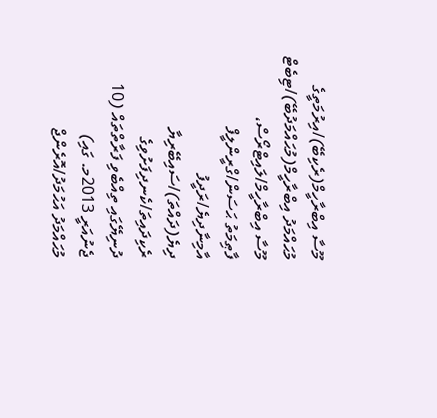މޫސާ އިބްރާހީމް(ރެކިބޭ)/އިރުމަތީގެ
މުޙައްމަދު އިބްރާހީމް(މުޙައްމަދުބޭ)/ޓިބެޓް
މޫސާ އިބްރާހީމް/ލައިޓްރޯސް،
ފާޠިމަތު ޙަސަން/ގްރީންލީފް
އާމިނާދިޔެ/ރަދީފު
ދިޔެ(ދައްތަ)/ސައިބޭރިޔާ
ރެކިދައިތަ/ކެނދިފަށުވިގެ
ދުނިޔޭގައި ތިއްބެވި ފަރާތްތައް (10 ޖެނުއަރީ 2013މ. ގައި)
މުޙައްމަދު އަޙުމަދު/އޮރެންޖް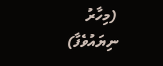(މިހާރު ނިޔައުވެފާ)